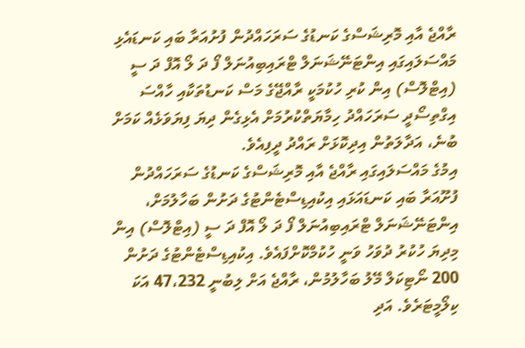ރާއްޖެ އާއި މޮރިޝަސްގެ ކަނޑުގެ ސަރަހައްދުން ފުށުއަރާ ބައި ކަނޑައެޅި މައްސަލައިގައި އިންޓަނޭޝަނަލް ޓްރައިބިއުނަލް ފޯ ދަ ލޯ އޮފް ދަ ސީ (އިޓްލޮސް) އިން ކުރި ހުކުމަކީ ރާއްޖޭގެ މަސް ކަނޑުތަކާއި ހާއްސަ އިގްތިސޯދީ ސަރަހައްދު ހިމާޔަތްކުރުމަށް އެޅިގެން ދިޔަ ފިޔަވަޅެއް ކަމަށް ބުނެ، އަދާލަތުން އިދިކޮޅަށް ރައްދު ދީފިއެވެ.
އިމުގެ މައްސަލައިގައި ރާއްޖެ އާއި މޮރިޝަސްގެ ކަނޑުގެ ސަރަހައްދުން ފުށޫއަރާ ބައި ކަނޑައަޅައި އިކުއިޑިސްޓެންޓުގެ ދަށުން ބަހާލުމަށް، އިންޓަނޭޝަނަލް ޓްރައިބިއުނަލް ފޯ ދަ ލޯ އޮފް ދަ ސީ (އިޓްލޮސް) އިން މިދިޔަ ހުކުރު ދުވަހު ވަނީ ހުކުމްކޮށްފައެވެ. އިކުއިޑިސްޓެންޓުގެ ދަށުން 200 ނޯޓިކަލް މޭލު ބަހާލުމުން، ރާއްޖެ އަށް ލިބުނީ 47،232 އަކަ ކިލޯމީޓަރެވެ. އަދި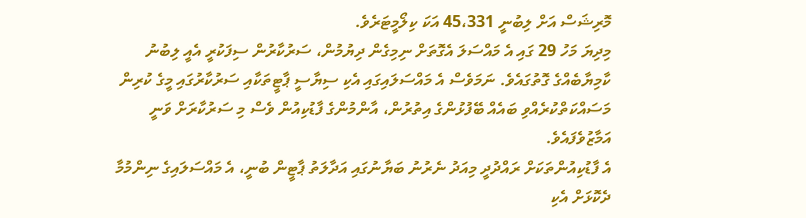މޮރިޝަސް އަށް ލިބުނީ 45،331 އަކަ ކިލޯމީޓަރެވެ.
މިދިޔަ މަހު 29 ގައި އެ މައްސަލަ އެގޮތަށް ނިމިގެން ދިޔުމުން، ސަރުކާރުން ސިފަކުރީ އެއީ ލިބުނު ކާމިޔާބެއްގެ ގޮތުގައެވެ. ނަމަވެސް އެ މައްސަލައިގައި އެކި ސިޔާސީ ޕާޓީތަކާއި ސަރުކާރުގައި މީގެ ކުރިން މަސައްކަތްކުރެއްވި ބައެއް ބޭފުޅުންގެ އިތުރުން، އާންމުންގެ ފާޑުކިއުން ވެސް މި ސަރުކާރަށް ވަނީ އަމާޒުވެފައެވެ.
އެ ފާޑުކިއުންތަކަށް ރައްދުދީ މިއަދު ނެރުނު ބަޔާނުގައި އަދާލަތު ޕާޓީން ބުނީ، އެ މައްސަލައިގެ ނިންމުމާ ދެކޮޅަށް އެކި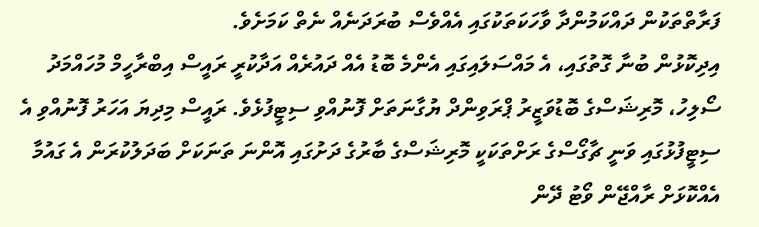ފަރާތްތަކުން ދައްކަމުންދާ ވާހަކަތަކުގައި އެއްވެސް ބުރަދަނެއް ނެތް ކަމަށެވެ.
އިދިކޮޅުން ބުނާ ގޮތުގައި، އެ މައްސަލައިގައި އެންމެ ބޮޑު އެއް ދައުރެއް އަދާކުރީ ރައީސް އިބްރާހީމް މުހައްމަދު ސޯލިހު، މޮރިޝަސްގެ ބޮޑުވަޒީރު ޕްރަވިންދް ޔުގާނަތަށް ފޮނުއްވި ސިޓީފުޅެވެ. ރައީސް މިދިޔަ އަހަރު ފޮނުއްވި އެ ސިޓީފުޅުގައި ވަނީ ޗާގޯސްގެ ރަށްތަކަކީ މޮރިޝަސްގެ ބާރުގެ ދަށުގައި އޮންނަ ތަނަކަށް ބަދަލުކުރަން އެ ގައުމާ އެއްކޮޅަށް ރާއްޖޭން ވޯޓު ދޭން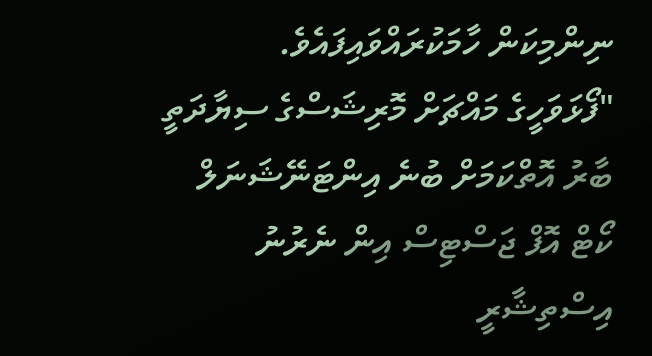ނިންމިކަން ހާމަކުރައްވައިފައެވެ.
"ފޯޅަވަހީގެ މައްޗަށް މޮރިޝަސްގެ ސިޔާދަތީ ބާރު އޮތްކަމަށް ބުނެ އިންޓަނޭޝަނަލް ކޯޓް އޮފް ޖަސްޓިސް އިން ނެރުނު އިސްތިޝާރީ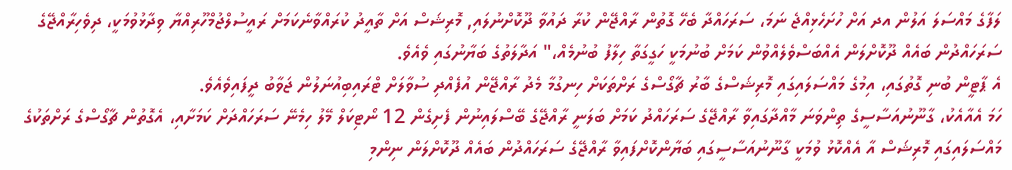ލަފާގެ މައްސަލަ އަލުން އދ އަށް ހުށަހެޅިއްޖެ ނަމަ، ސަރަހައްދާ ބެހޭ ގޮތުން ރާއްޖޭން ކުރާ ދައުވާ ދޫކޮށްނުލައި, މޮރިޝަސް އަށް ތާއީދު ކުރައްވާނެކަމަށް ރައީސުލްޖުމްހޫރިއްޔާ ވިދާޅުވުމަކީ، ދިވެހިރާއްޖޭގެ ސަރަހައްދުން ބައެއް ދޫކޮށްލަން އެއްބަސްވެލެއްވުން ކަމަށް ބުނުމަކީ ހަގީގަތާ ހިލާފު ބުނުމެއް،" އަދާލަތުގެ ބަޔާނުގައި ވެއެވެ.
އެ ޕާޓީން ބުނި ގޮތުގައި، އިމުގެ މައްސަލައިގައި މޮރިޝަސްގެ ބާރު ޗާގޯސްގެ ރަށްތަކަށް ހިނގުމާ މެދު ރާއްޖޭން އުފެއްދި ސުވާލަށް ޓްރައިބިއުނަލުން ޖަވާބު ދީފައިވެއެވެ.
ހަމަ އެއާއެކު، ގާނޫނުއަސާސީގެ ތިންވަނަ މާއްދާގައިވާ ރާއްޖޭގެ ސަރަހައްދު ކަމަށް ބަލަނީ ރާއްޖޭގެ ބޭސްލައިނުން ފެށިގެން 12 ނޯޓިކަލް މޭލު ހިމެނޭ ސަރަހައްދަށް ކަމަށާއި، އެގޮތުން ޗާގޯސްގެ ރަށްތަކުގެ މައްސަލައިގައި މޮރިޝަސް އާ އެއްކޮޅު ވުމަކީ ގާނޫނުއަސާސީގައި ބަޔާންކޮށްފައިވާ ރާއްޖޭގެ ސަރަހައްދުން ބައެއް ދޫކޮށްލަން ނިންމި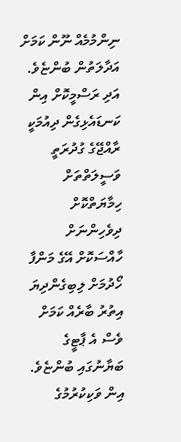ނިންމުމެއް ނޫން ކަމަށް އަދާލަތުން ބުންޏެވެ.
އަދި ރަސްމީކޮށް އިން ކަނޑައެޅިގެން ދިއުމަކީ ރާއްޖޭގެ ގުދުރަތީ ވަސީލަތްތަށް ހިމާޔަތްކޮށް ދިވެހިންނަށް ހާއްސަކޮށް އޭގެ މަންފާ ހޯދުމަށް ލިބިގެންދިޔަ އިތުރު ބާރެއް ކަމަށް ވެސް އެ ޕާޓީގެ ބަޔާނުގައި ބުންޏެވެ.
އިން ވަކިކުރުމުގެ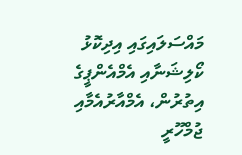މައްސަލައިގައި އިދިކޮޅު ކޯލިޝަނާއި އެމްއެންޕީގެ އިތުރުން، އެމްއާރުއެމާއި ޖުމްހޫރީ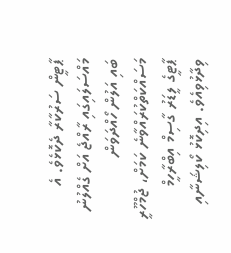ޕާޓީން ސަރުކާރާ ދެކޮޅެވެ. އެ މައްސަލައިގައި ރާއްޖެ އަށް ގެއްލުނު ބައި އަލުން ހޯއްދަވަން މަސައްކަތްކުރައްވާނެ ކަމަށް، ޖުމްހޫރީ ޕާޓީގެ ލީޑަރު ގާސިމް އިބްރާހީމް ވިދާޅުވިއެވެ. އިދިކޮޅު ކޯލިޝަނާއި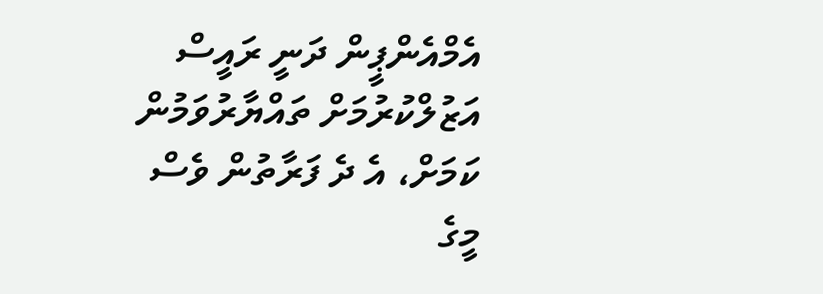އެމްއެންޕީން ދަނީ ރައީސް އަޒުލްކުރުމަށް ތައްޔާރުވަމުން ކަމަށް، އެ ދެ ފަރާތުން ވެސް މީގެ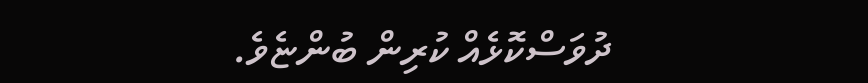ދުވަސްކޮޅެއް ކުރިން ބުންޏެވެ.